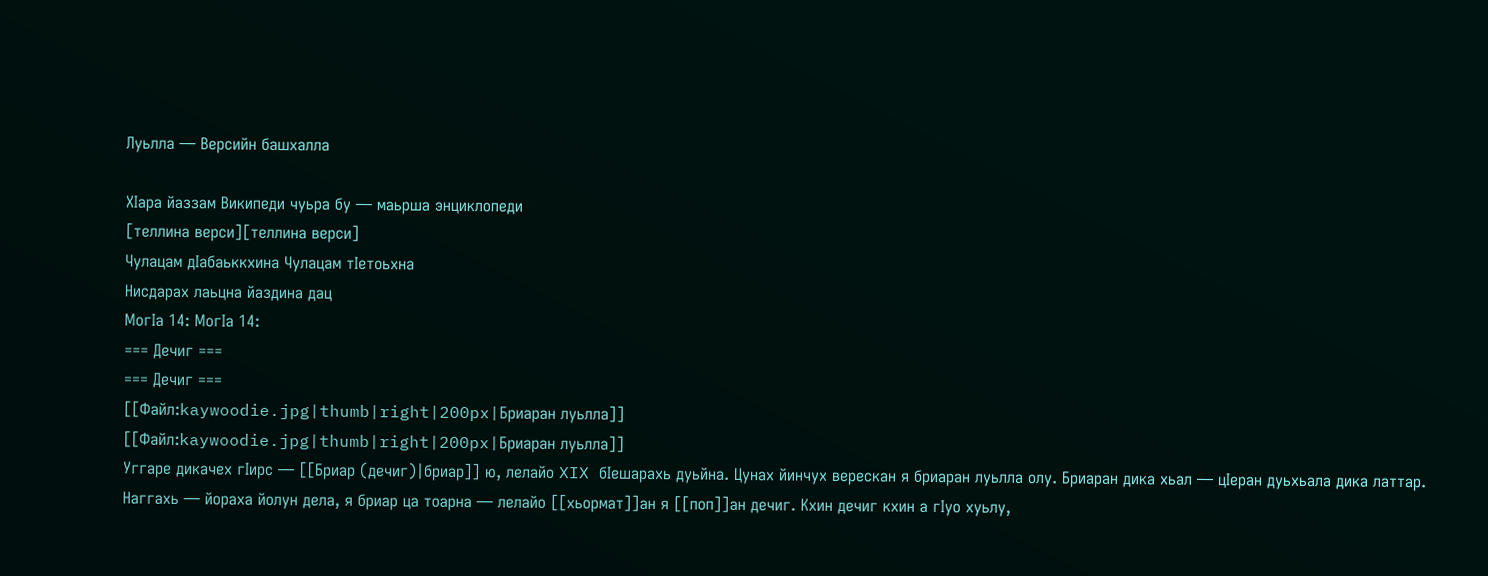Луьлла — Версийн башхалла

ХӀара йаззам Википеди чуьра бу — маьрша энциклопеди
[теллина верси][теллина верси]
Чулацам дӀабаьккхина Чулацам тӀетоьхна
Нисдарах лаьцна йаздина дац
МогӀа 14: МогӀа 14:
=== Дечиг ===
=== Дечиг ===
[[Файл:kaywoodie.jpg|thumb|right|200px|Бриаран луьлла]]
[[Файл:kaywoodie.jpg|thumb|right|200px|Бриаран луьлла]]
Уггаре дикачех гӀирс — [[Бриар (дечиг)|бриар]] ю, лелайо XIX бӀешарахь дуьйна. Цунах йинчух верескан я бриаран луьлла олу. Бриаран дика хьал — цӀеран дуьхьала дика латтар. Наггахь — йораха йолун дела, я бриар ца тоарна — лелайо [[хьормат]]ан я [[поп]]ан дечиг. Кхин дечиг кхин а гӀуо хуьлу,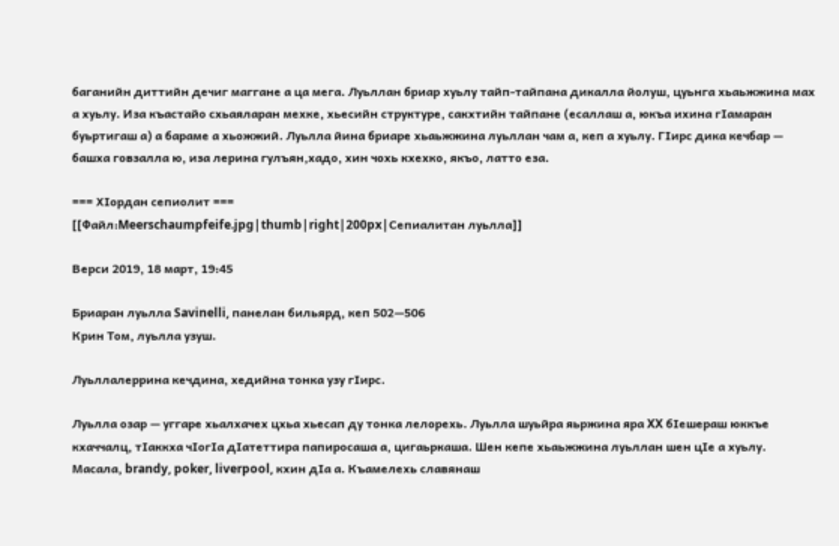баганийн диттийн дечиг маггане а ца мега. Луьллан бриар хуьлу тайп-тайпана дикалла йолуш, цуьнга хьаьжжина мах а хуьлу. Иза къастайо схьаяларан мехке, хьесийн структуре, сакхтийн тайпане (есаллаш а, юкъа ихина гӀамаран буьртигаш а) а бараме а хьожжий. Луьлла йина бриаре хьаьжжина луьллан чам а, кеп а хуьлу. ГӀирс дика кечбар — башха говзалла ю, иза лерина гулъян,хадо, хин чохь кхехко, якъо, латто еза.

=== ХӀордан сепиолит ===
[[Файл:Meerschaumpfeife.jpg|thumb|right|200px|Сепиалитан луьлла]]

Верси 2019, 18 март, 19:45

Бриаран луьлла Savinelli, панелан бильярд, кеп 502—506
Крин Том, луьлла узуш.

Луьллалеррина кечдина, хедийна тонка узу гӀирс.

Луьлла озар — уггаре хьалхачех цхьа хьесап ду тонка лелорехь. Луьлла шуьйра яьржина яра XX бӀешераш юккъе кхаччалц, тӀаккха чӀогӀа дӀатеттира папиросаша а, цигаьркаша. Шен кепе хьаьжжина луьллан шен цӀе а хуьлу. Масала, brandy, poker, liverpool, кхин дӀа а. Къамелехь славянаш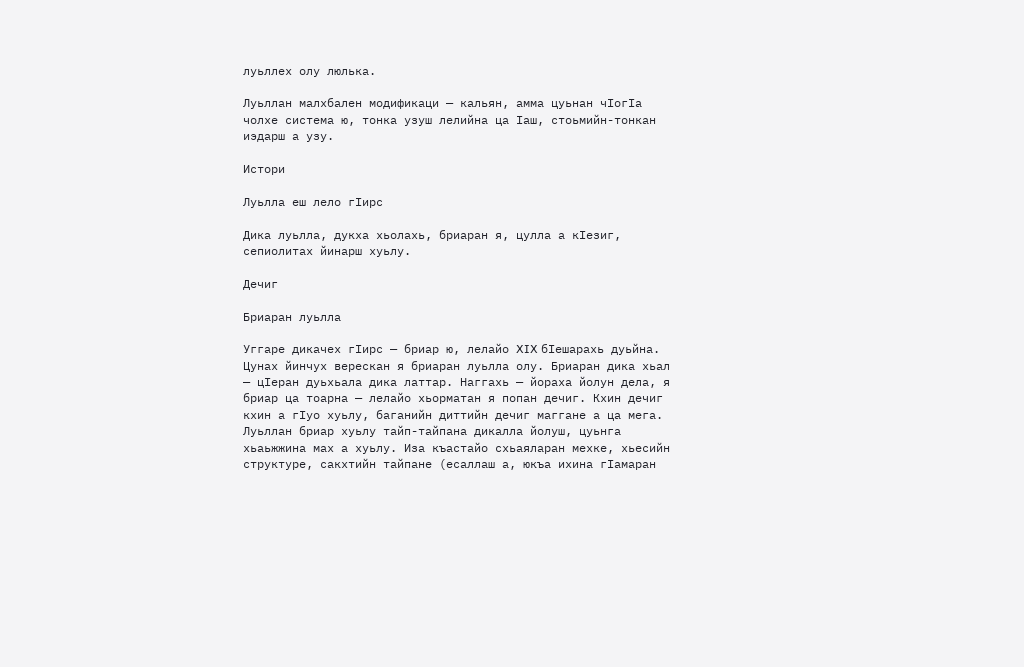луьллех олу люлька.

Луьллан малхбален модификаци — кальян, амма цуьнан чӀогӀа чолхе система ю, тонка узуш лелийна ца Ӏаш, стоьмийн-тонкан иэдарш а узу.

Истори

Луьлла еш лело гӀирс

Дика луьлла, дукха хьолахь, бриаран я, цулла а кӀезиг, сепиолитах йинарш хуьлу.

Дечиг

Бриаран луьлла

Уггаре дикачех гӀирс — бриар ю, лелайо XIX бӀешарахь дуьйна. Цунах йинчух верескан я бриаран луьлла олу. Бриаран дика хьал — цӀеран дуьхьала дика латтар. Наггахь — йораха йолун дела, я бриар ца тоарна — лелайо хьорматан я попан дечиг. Кхин дечиг кхин а гӀуо хуьлу, баганийн диттийн дечиг маггане а ца мега. Луьллан бриар хуьлу тайп-тайпана дикалла йолуш, цуьнга хьаьжжина мах а хуьлу. Иза къастайо схьаяларан мехке, хьесийн структуре, сакхтийн тайпане (есаллаш а, юкъа ихина гӀамаран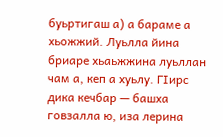буьртигаш а) а бараме а хьожжий. Луьлла йина бриаре хьаьжжина луьллан чам а, кеп а хуьлу. ГӀирс дика кечбар — башха говзалла ю, иза лерина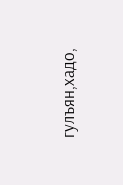гулъян,хадо,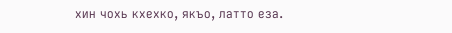хин чохь кхехко, якъо, латто еза.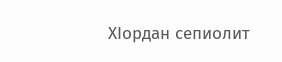ХӀордан сепиолит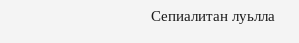Сепиалитан луьлла